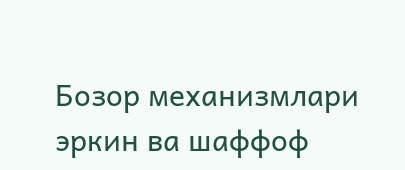Бозор механизмлари эркин ва шаффоф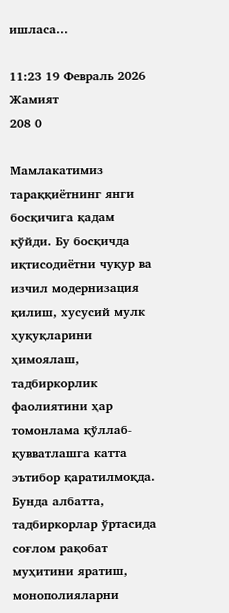ишласа...

11:23 19 Февраль 2026 Жамият
208 0

Мамлакатимиз тараққиётнинг янги босқичига қадам қўйди. Бу босқичда иқтисодиётни чуқур ва изчил модернизация қилиш, хусусий мулк ҳуқуқларини ҳимоялаш, тадбиркорлик фаолиятини ҳар томонлама қўллаб-қувватлашга катта эътибор қаратилмоқда. Бунда албатта, тадбиркорлар ўртасида соғлом рақобат муҳитини яратиш, монополияларни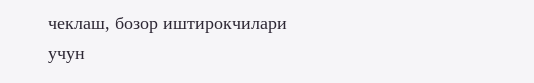чеклаш, бозор иштирокчилари учун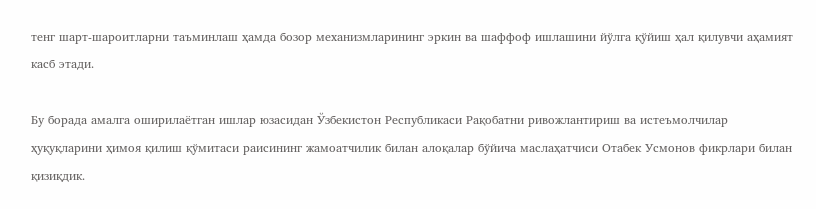тенг шарт-шароитларни таъминлаш ҳамда бозор механизмларининг эркин ва шаффоф ишлашини йўлга қўйиш ҳал қилувчи аҳамият касб этади.

Бу борада амалга оширилаётган ишлар юзасидан Ўзбекистон Республикаси Рақобатни ривожлантириш ва истеъмолчилар ҳуқуқларини ҳимоя қилиш қўмитаси раисининг жамоатчилик билан алоқалар бўйича маслаҳатчиси Отабек Усмонов фикрлари билан қизиқдик.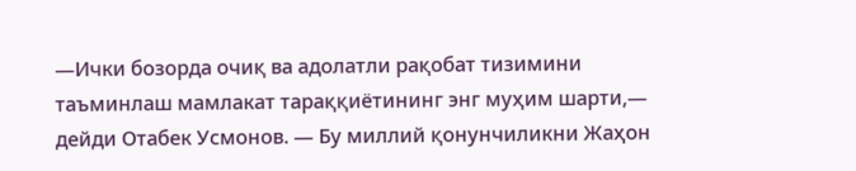—Ички бозорда очиқ ва адолатли рақобат тизимини таъминлаш мамлакат тараққиётининг энг муҳим шарти,— дейди Отабек Усмонов. — Бу миллий қонунчиликни Жаҳон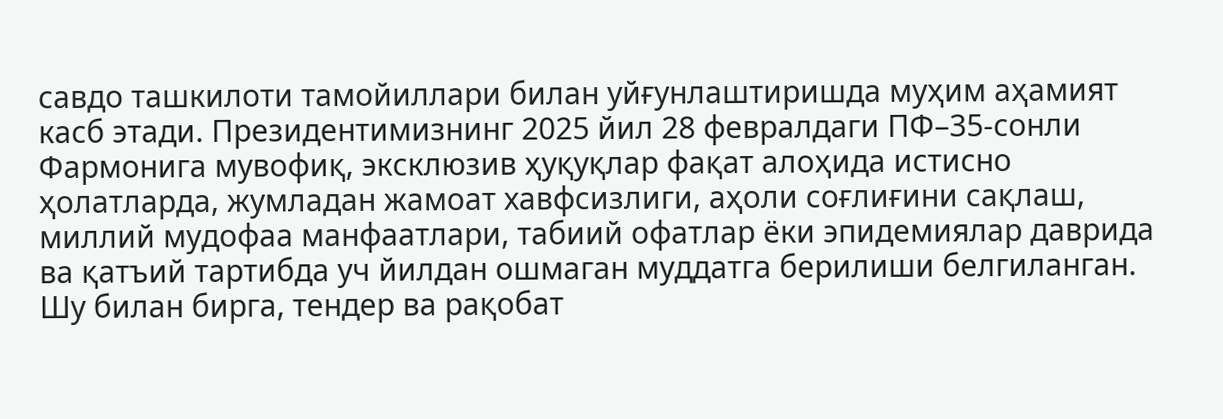савдо ташкилоти тамойиллари билан уйғунлаштиришда муҳим аҳамият касб этади. Президентимизнинг 2025 йил 28 февралдаги ПФ–35-сонли Фармонига мувофиқ, эксклюзив ҳуқуқлар фақат алоҳида истисно ҳолатларда, жумладан жамоат хавфсизлиги, аҳоли соғлиғини сақлаш, миллий мудофаа манфаатлари, табиий офатлар ёки эпидемиялар даврида ва қатъий тартибда уч йилдан ошмаган муддатга берилиши белгиланган. Шу билан бирга, тендер ва рақобат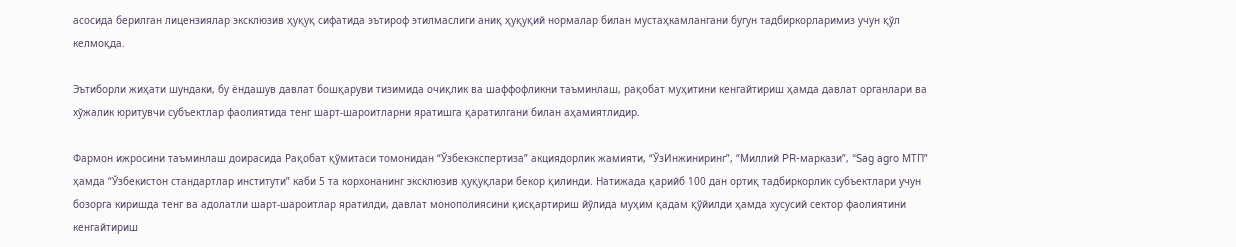асосида берилган лицензиялар эксклюзив ҳуқуқ сифатида эътироф этилмаслиги аниқ ҳуқуқий нормалар билан мустаҳкамлангани бугун тадбиркорларимиз учун қўл келмоқда.

Эътиборли жиҳати шундаки, бу ёндашув давлат бошқаруви тизимида очиқлик ва шаффофликни таъминлаш, рақобат муҳитини кенгайтириш ҳамда давлат органлари ва хўжалик юритувчи субъектлар фаолиятида тенг шарт-шароитларни яратишга қаратилгани билан аҳамиятлидир.

Фармон ижросини таъминлаш доирасида Рақобат қўмитаси томонидан “Ўзбекэкспертиза” акциядорлик жамияти, “ЎзИнжиниринг”, “Миллий PR-маркази”, “Sag agro МТП” ҳамда “Ўзбекистон стандартлар институти” каби 5 та корхонанинг эксклюзив ҳуқуқлари бекор қилинди. Натижада қарийб 100 дан ортиқ тадбиркорлик субъектлари учун бозорга киришда тенг ва адолатли шарт-шароитлар яратилди, давлат монополиясини қисқартириш йўлида муҳим қадам қўйилди ҳамда хусусий сектор фаолиятини кенгайтириш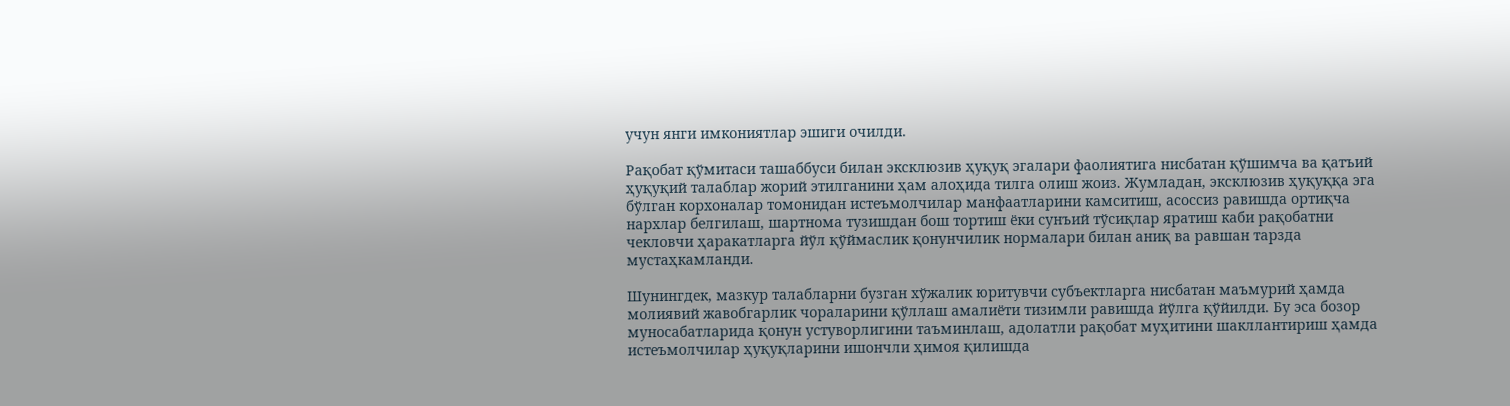учун янги имкониятлар эшиги очилди.

Рақобат қўмитаси ташаббуси билан эксклюзив ҳуқуқ эгалари фаолиятига нисбатан қўшимча ва қатъий ҳуқуқий талаблар жорий этилганини ҳам алоҳида тилга олиш жоиз. Жумладан, эксклюзив ҳуқуққа эга бўлган корхоналар томонидан истеъмолчилар манфаатларини камситиш, асоссиз равишда ортиқча нархлар белгилаш, шартнома тузишдан бош тортиш ёки сунъий тўсиқлар яратиш каби рақобатни чекловчи ҳаракатларга йўл қўймаслик қонунчилик нормалари билан аниқ ва равшан тарзда мустаҳкамланди.

Шунингдек, мазкур талабларни бузган хўжалик юритувчи субъектларга нисбатан маъмурий ҳамда молиявий жавобгарлик чораларини қўллаш амалиёти тизимли равишда йўлга қўйилди. Бу эса бозор муносабатларида қонун устуворлигини таъминлаш, адолатли рақобат муҳитини шакллантириш ҳамда истеъмолчилар ҳуқуқларини ишончли ҳимоя қилишда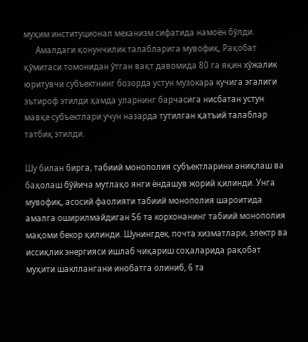муҳим институционал механизм сифатида намоён бўлди.
      Амалдаги қонунчилик талабларига мувофиқ, Рақобат қўмитаси томонидан ўтган вақт давомида 80 га яқин хўжалик юритувчи субъектнинг бозорда устун музокара кучига эгалиги эътироф этилди ҳамда уларнинг барчасига нисбатан устун мавқе субъектлари учун назарда тутилган қатъий талаблар татбиқ этилди.

Шу билан бирга, табиий монополия субъектларини аниқлаш ва баҳолаш бўйича мутлақо янги ёндашув жорий қилинди. Унга мувофиқ, асосий фаолияти табиий монополия шароитида амалга оширилмайдиган 56 та корхонанинг табиий монополия мақоми бекор қилинди. Шунингдек, почта хизматлари, электр ва иссиқлик энергияси ишлаб чиқариш соҳаларида рақобат муҳити шакллангани инобатга олиниб, 6 та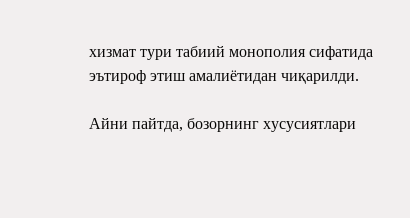хизмат тури табиий монополия сифатида эътироф этиш амалиётидан чиқарилди.

Айни пайтда, бозорнинг хусусиятлари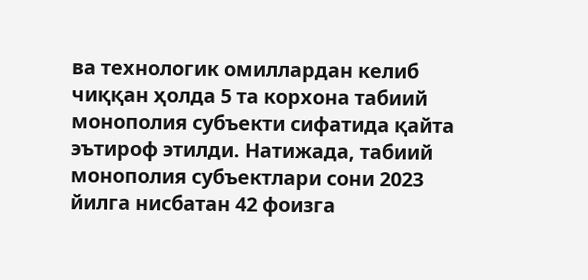ва технологик омиллардан келиб чиққан ҳолда 5 та корхона табиий монополия субъекти сифатида қайта эътироф этилди. Натижада, табиий монополия субъектлари сони 2023 йилга нисбатан 42 фоизга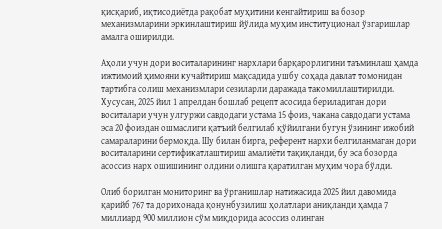қисқариб, иқтисодиётда рақобат муҳитини кенгайтириш ва бозор механизмларини эркинлаштириш йўлида муҳим институционал ўзгаришлар амалга оширилди.

Аҳоли учун дори воситаларининг нархлари барқарорлигини таъминлаш ҳамда ижтимоий ҳимояни кучайтириш мақсадида ушбу соҳада давлат томонидан тартибга солиш механизмлари сезиларли даражада такомиллаштирилди. Хусусан, 2025 йил 1 апрелдан бошлаб рецепт асосида бериладиган дори воситалари учун улгуржи савдодаги устама 15 фоиз, чакана савдодаги устама эса 20 фоиздан ошмаслиги қатъий белгилаб қўйилгани бугун ўзининг ижобий самараларини бермоқда. Шу билан бирга, референт нархи белгиланмаган дори воситаларини сертификатлаштириш амалиёти тақиқланди, бу эса бозорда асоссиз нарх ошишининг олдини олишга қаратилган муҳим чора бўлди.

Олиб борилган мониторинг ва ўрганишлар натижасида 2025 йил давомида қарийб 767 та дорихонада қонунбузилиш ҳолатлари аниқланди ҳамда 7 миллиард 900 миллион сўм миқдорида асоссиз олинган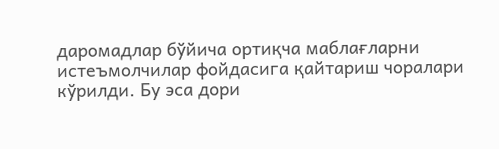даромадлар бўйича ортиқча маблағларни истеъмолчилар фойдасига қайтариш чоралари кўрилди. Бу эса дори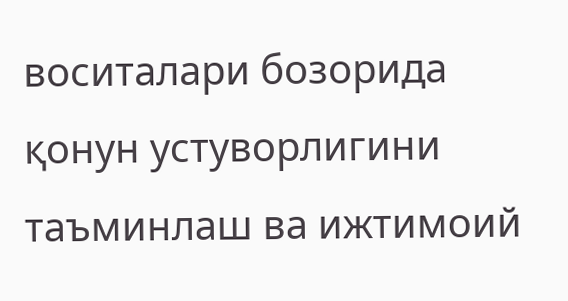воситалари бозорида қонун устуворлигини таъминлаш ва ижтимоий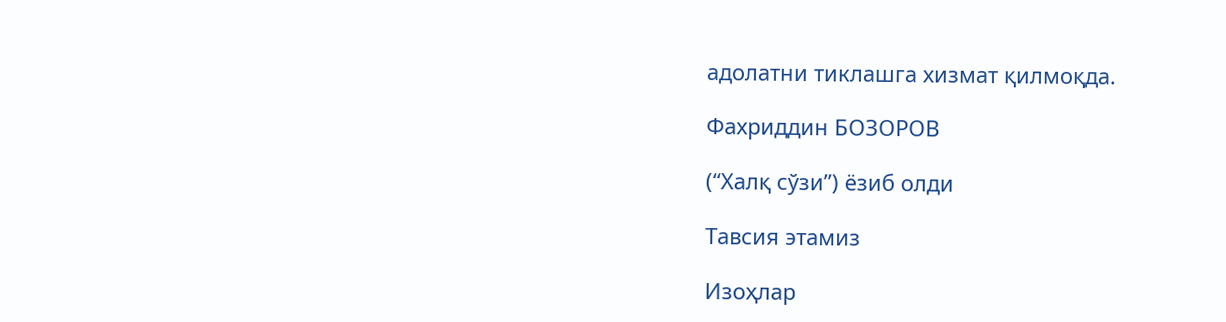адолатни тиклашга хизмат қилмоқда.

Фахриддин БОЗОРОВ

(“Халқ сўзи”) ёзиб олди

Тавсия этамиз

Изоҳлар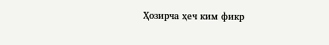Ҳозирча ҳеч ким фикр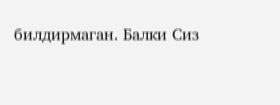билдирмаган. Балки Сиз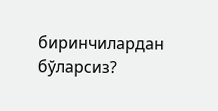биринчилардан бўларсиз?